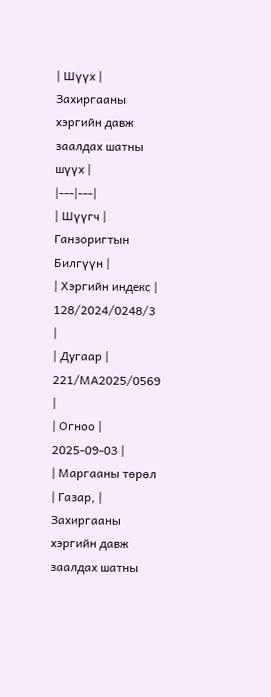| Шүүх | Захиргааны хэргийн давж заалдах шатны шүүх |
|---|---|
| Шүүгч | Ганзоригтын Билгүүн |
| Хэргийн индекс | 128/2024/0248/3 |
| Дугаар | 221/МА2025/0569 |
| Огноо | 2025-09-03 |
| Маргааны төрөл | Газар, |
Захиргааны хэргийн давж заалдах шатны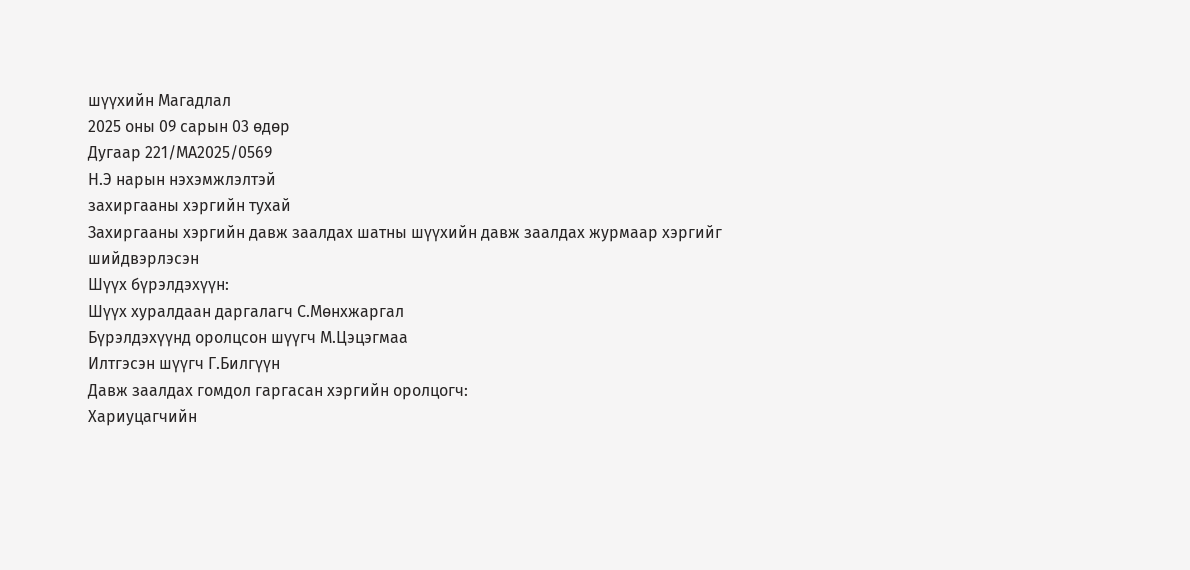шүүхийн Магадлал
2025 оны 09 сарын 03 өдөр
Дугаар 221/МА2025/0569
Н.Э нарын нэхэмжлэлтэй
захиргааны хэргийн тухай
Захиргааны хэргийн давж заалдах шатны шүүхийн давж заалдах журмаар хэргийг шийдвэрлэсэн
Шүүх бүрэлдэхүүн:
Шүүх хуралдаан даргалагч С.Мөнхжаргал
Бүрэлдэхүүнд оролцсон шүүгч М.Цэцэгмаа
Илтгэсэн шүүгч Г.Билгүүн
Давж заалдах гомдол гаргасан хэргийн оролцогч:
Хариуцагчийн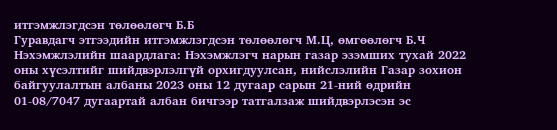итгэмжлэгдсэн төлөөлөгч Б.Б
Гуравдагч этгээдийн итгэмжлэгдсэн төлөөлөгч М.Ц, өмгөөлөгч Б.Ч
Нэхэмжлэлийн шаардлага: Нэхэмжлэгч нарын газар эзэмших тухай 2022 оны хүсэлтийг шийдвэрлэлгүй орхигдуулсан, нийслэлийн Газар зохион байгуулалтын албаны 2023 оны 12 дугаар сарын 21-ний өдрийн 01-08/7047 дугаартай албан бичгээр татгалзаж шийдвэрлэсэн эс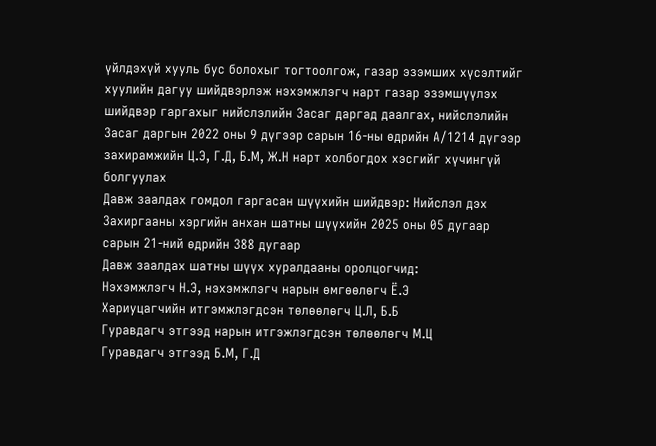үйлдэхүй хууль бус болохыг тогтоолгож, газар эзэмших хүсэлтийг хуулийн дагуу шийдвэрлэж нэхэмжлэгч нарт газар эзэмшүүлэх шийдвэр гаргахыг нийслэлийн Засаг даргад даалгах, нийслэлийн Засаг даргын 2022 оны 9 дүгээр сарын 16-ны өдрийн А/1214 дүгээр захирамжийн Ц.Э, Г.Д, Б.М, Ж.Н нарт холбогдох хэсгийг хүчингүй болгуулах
Давж заалдах гомдол гаргасан шүүхийн шийдвэр: Нийслэл дэх Захиргааны хэргийн анхан шатны шүүхийн 2025 оны 05 дугаар сарын 21-ний өдрийн 388 дугаар
Давж заалдах шатны шүүх хуралдааны оролцогчид:
Нэхэмжлэгч Н.Э, нэхэмжлэгч нарын өмгөөлөгч Ё.Э
Хариуцагчийн итгэмжлэгдсэн төлөөлөгч Ц.Л, Б.Б
Гуравдагч этгээд нарын итгэжлэгдсэн төлөөлөгч М.Ц
Гуравдагч этгээд Б.М, Г.Д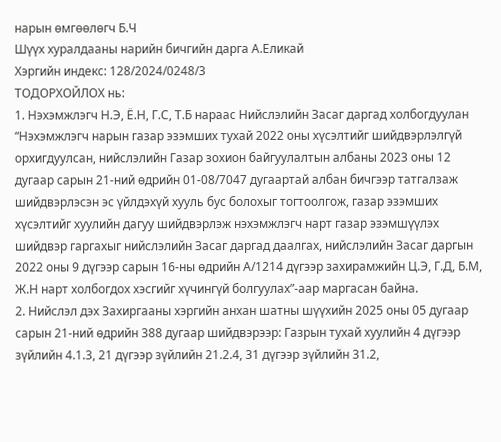нарын өмгөөлөгч Б.Ч
Шүүх хуралдааны нарийн бичгийн дарга А.Еликай
Хэргийн индекс: 128/2024/0248/3
ТОДОРХОЙЛОХ нь:
1. Нэхэмжлэгч Н.Э, Ё.Н, Г.С, Т.Б нараас Нийслэлийн Засаг даргад холбогдуулан “Нэхэмжлэгч нарын газар эзэмших тухай 2022 оны хүсэлтийг шийдвэрлэлгүй орхигдуулсан, нийслэлийн Газар зохион байгуулалтын албаны 2023 оны 12 дугаар сарын 21-ний өдрийн 01-08/7047 дугаартай албан бичгээр татгалзаж шийдвэрлэсэн эс үйлдэхүй хууль бус болохыг тогтоолгож, газар эзэмших хүсэлтийг хуулийн дагуу шийдвэрлэж нэхэмжлэгч нарт газар эзэмшүүлэх шийдвэр гаргахыг нийслэлийн Засаг даргад даалгах, нийслэлийн Засаг даргын 2022 оны 9 дүгээр сарын 16-ны өдрийн А/1214 дүгээр захирамжийн Ц.Э, Г.Д, Б.М, Ж.Н нарт холбогдох хэсгийг хүчингүй болгуулах”-аар маргасан байна.
2. Нийслэл дэх Захиргааны хэргийн анхан шатны шүүхийн 2025 оны 05 дугаар сарын 21-ний өдрийн 388 дугаар шийдвэрээр: Газрын тухай хуулийн 4 дүгээр зүйлийн 4.1.3, 21 дүгээр зүйлийн 21.2.4, 31 дүгээр зүйлийн 31.2,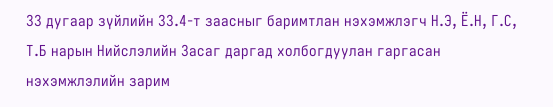33 дугаар зүйлийн 33.4-т заасныг баримтлан нэхэмжлэгч Н.Э, Ё.Н, Г.С, Т.Б нарын Нийслэлийн Засаг даргад холбогдуулан гаргасан нэхэмжлэлийн зарим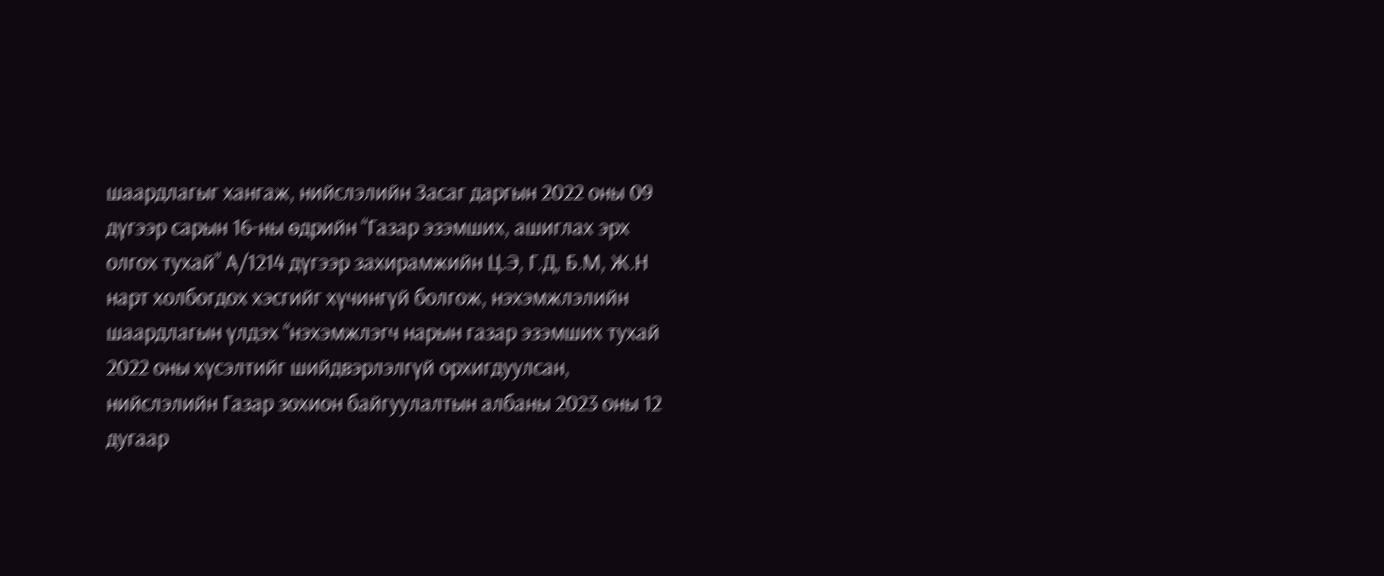шаардлагыг хангаж, нийслэлийн Засаг даргын 2022 оны 09 дүгээр сарын 16-ны өдрийн “Газар эзэмших, ашиглах эрх олгох тухай” А/1214 дүгээр захирамжийн Ц.Э, Г.Д, Б.М, Ж.Н нарт холбогдох хэсгийг хүчингүй болгож, нэхэмжлэлийн шаардлагын үлдэх “нэхэмжлэгч нарын газар эзэмших тухай 2022 оны хүсэлтийг шийдвэрлэлгүй орхигдуулсан, нийслэлийн Газар зохион байгуулалтын албаны 2023 оны 12 дугаар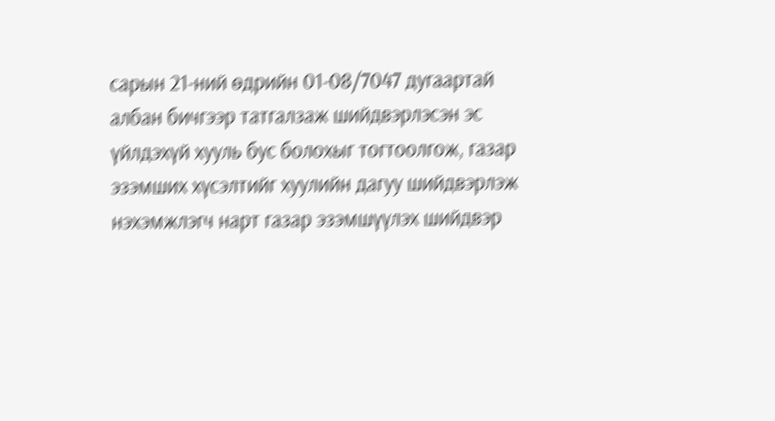сарын 21-ний өдрийн 01-08/7047 дугаартай албан бичгээр татгалзаж шийдвэрлэсэн эс үйлдэхүй хууль бус болохыг тогтоолгож, газар эзэмших хүсэлтийг хуулийн дагуу шийдвэрлэж нэхэмжлэгч нарт газар эзэмшүүлэх шийдвэр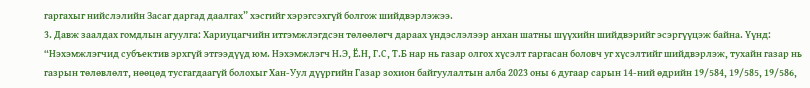гаргахыг нийслэлийн Засаг даргад даалгах” хэсгийг хэрэгсэхгүй болгож шийдвэрлэжээ.
3. Давж заалдах гомдлын агуулга: Хариуцагчийн итгэмжлэгдсэн төлөөлөгч дараах үндэслэлээр анхан шатны шүүхийн шийдвэрийг эсэргүүцэж байна. Үүнд:
“Нэхэмжлэгчид субъектив эрхгүй этгээдүүд юм. Нэхэмжлэгч Н.Э, Ё.Н, Г.С, Т.Б нар нь газар олгох хүсэлт гаргасан боловч уг хүсэлтийг шийдвэрлэж, тухайн газар нь газрын төлөвлөлт, нөөцөд тусгагдаагүй болохыг Хан-Уул дүүргийн Газар зохион байгуулалтын алба 2023 оны 6 дугаар сарын 14-ний өдрийн 19/584, 19/585, 19/586,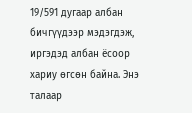19/591 дугаар албан бичгүүдээр мэдэгдэж, иргэдэд албан ёсоор хариу өгсөн байна. Энэ талаар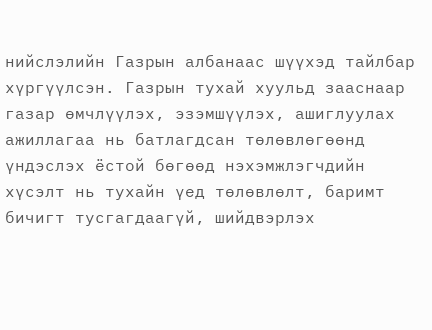нийслэлийн Газрын албанаас шүүхэд тайлбар хүргүүлсэн. Газрын тухай хуульд зааснаар газар өмчлүүлэх, эзэмшүүлэх, ашиглуулах ажиллагаа нь батлагдсан төлөвлөгөөнд үндэслэх ёстой бөгөөд нэхэмжлэгчдийн хүсэлт нь тухайн үед төлөвлөлт, баримт бичигт тусгагдаагүй, шийдвэрлэх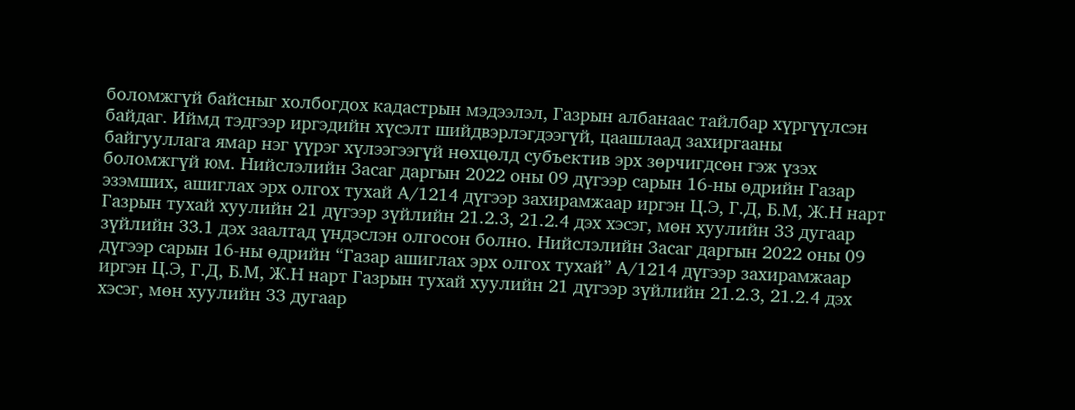боломжгүй байсныг холбогдох кадастрын мэдээлэл, Газрын албанаас тайлбар хүргүүлсэн байдаг. Иймд тэдгээр иргэдийн хүсэлт шийдвэрлэгдээгүй, цаашлаад захиргааны байгууллага ямар нэг үүрэг хүлээгээгүй нөхцөлд субъектив эрх зөрчигдсөн гэж үзэх боломжгүй юм. Нийслэлийн Засаг даргын 2022 оны 09 дүгээр сарын 16-ны өдрийн Газар эзэмших, ашиглах эрх олгох тухай А/1214 дүгээр захирамжаар иргэн Ц.Э, Г.Д, Б.М, Ж.Н нарт Газрын тухай хуулийн 21 дүгээр зүйлийн 21.2.3, 21.2.4 дэх хэсэг, мөн хуулийн 33 дугаар зүйлийн 33.1 дэх заалтад үндэслэн олгосон болно. Нийслэлийн Засаг даргын 2022 оны 09 дүгээр сарын 16-ны өдрийн “Газар ашиглах эрх олгох тухай” А/1214 дүгээр захирамжаар иргэн Ц.Э, Г.Д, Б.М, Ж.Н нарт Газрын тухай хуулийн 21 дүгээр зүйлийн 21.2.3, 21.2.4 дэх хэсэг, мөн хуулийн 33 дугаар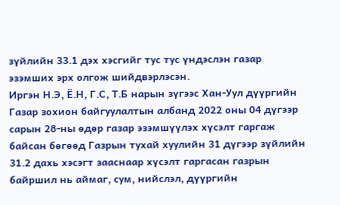зүйлийн 33.1 дэх хэсгийг тус тус үндэслэн газар эзэмших эрх олгож шийдвэрлэсэн.
Иргэн Н.Э, Ё.Н, Г.С, Т.Б нарын зүгээс Хан-Уул дүүргийн Газар зохион байгуулалтын албанд 2022 оны 04 дүгээр сарын 28-ны өдөр газар эзэмшүүлэх хүсэлт гаргаж байсан бөгөөд Газрын тухай хуулийн 31 дүгээр зүйлийн 31.2 дахь хэсэгт зааснаар хүсэлт гаргасан газрын байршил нь аймаг, сум, нийслэл, дүүргийн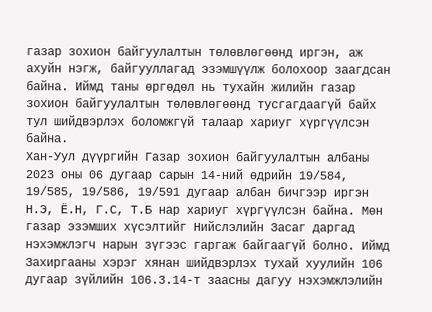газар зохион байгуулалтын төлөвлөгөөнд иргэн, аж ахуйн нэгж, байгууллагад эзэмшүүлж болохоор заагдсан байна. Иймд таны өргөдөл нь тухайн жилийн газар зохион байгуулалтын төлөвлөгөөнд тусгагдаагүй байх тул шийдвэрлэх боломжгүй талаар хариуг хүргүүлсэн байна.
Хан-Уул дүүргийн Газар зохион байгуулалтын албаны 2023 оны 06 дугаар сарын 14-ний өдрийн 19/584, 19/585, 19/586, 19/591 дугаар албан бичгээр иргэн Н.Э, Ё.Н, Г.С, Т.Б нар хариуг хүргүүлсэн байна. Мөн газар эзэмших хүсэлтийг Нийслэлийн Засаг даргад нэхэмжлэгч нарын зүгээс гаргаж байгаагүй болно. Иймд Захиргааны хэрэг хянан шийдвэрлэх тухай хуулийн 106 дугаар зүйлийн 106.3.14-т заасны дагуу нэхэмжлэлийн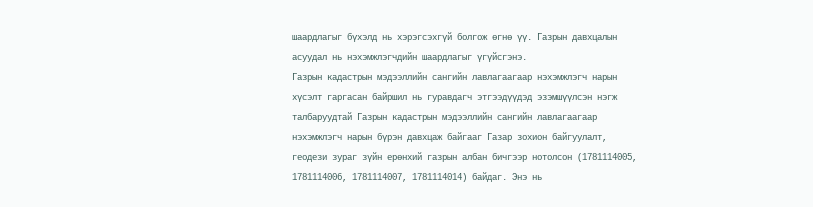шаардлагыг бүхэлд нь хэрэгсэхгүй болгож өгнө үү. Газрын давхцалын асуудал нь нэхэмжлэгчдийн шаардлагыг үгүйсгэнэ.
Газрын кадастрын мэдээллийн сангийн лавлагаагаар нэхэмжлэгч нарын хүсэлт гаргасан байршил нь гуравдагч этгээдүүдэд эзэмшүүлсэн нэгж талбаруудтай Газрын кадастрын мэдээллийн сангийн лавлагаагаар нэхэмжлэгч нарын бүрэн давхцаж байгааг Газар зохион байгуулалт, геодези зураг зүйн ерөнхий газрын албан бичгээр нотолсон (1781114005, 1781114006, 1781114007, 1781114014) байдаг. Энэ нь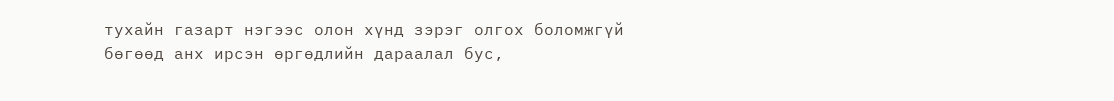тухайн газарт нэгээс олон хүнд зэрэг олгох боломжгүй бөгөөд анх ирсэн өргөдлийн дараалал бус,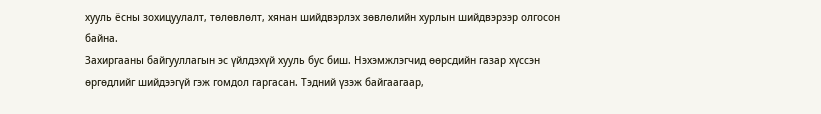хууль ёсны зохицуулалт, төлөвлөлт, хянан шийдвэрлэх зөвлөлийн хурлын шийдвэрээр олгосон байна.
Захиргааны байгууллагын эс үйлдэхүй хууль бус биш. Нэхэмжлэгчид өөрсдийн газар хүссэн өргөдлийг шийдээгүй гэж гомдол гаргасан. Тэдний үзэж байгаагаар,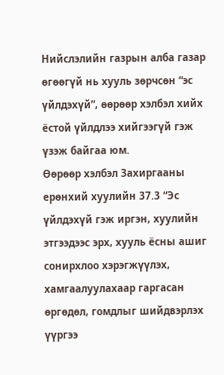Нийслэлийн газрын алба газар өгөөгүй нь хууль зөрчсөн “эс үйлдэхүй”, өөрөөр хэлбэл хийх ёстой үйлдлээ хийгээгүй гэж үзэж байгаа юм.
Өөрөөр хэлбэл Захиргааны ерөнхий хуулийн 37.3 “Эс үйлдэхүй гэж иргэн, хуулийн этгээдээс эрх, хууль ёсны ашиг сонирхлоо хэрэгжүүлэх, хамгаалуулахаар гаргасан өргөдөл, гомдлыг шийдвэрлэх үүргээ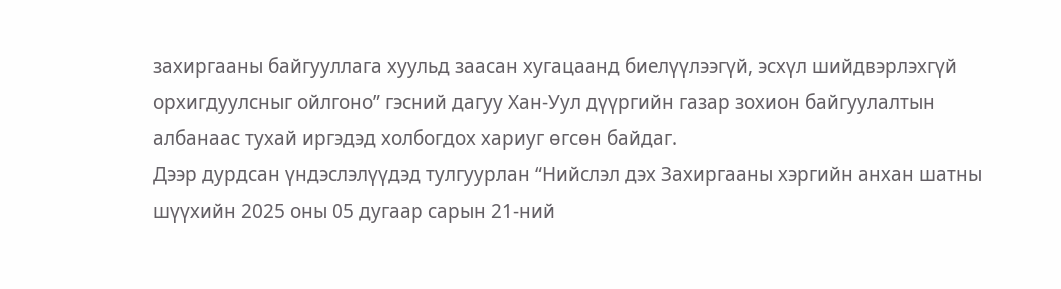захиргааны байгууллага хуульд заасан хугацаанд биелүүлээгүй, эсхүл шийдвэрлэхгүй орхигдуулсныг ойлгоно” гэсний дагуу Хан-Уул дүүргийн газар зохион байгуулалтын албанаас тухай иргэдэд холбогдох хариуг өгсөн байдаг.
Дээр дурдсан үндэслэлүүдэд тулгуурлан “Нийслэл дэх Захиргааны хэргийн анхан шатны шүүхийн 2025 оны 05 дугаар сарын 21-ний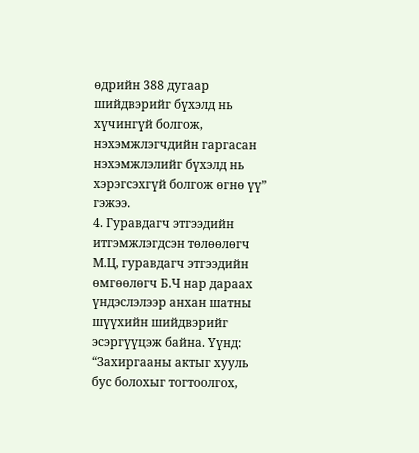өдрийн 388 дугаар шийдвэрийг бүхэлд нь хүчингүй болгож, нэхэмжлэгчдийн гаргасан нэхэмжлэлийг бүхэлд нь хэрэгсэхгүй болгож өгнө үү” гэжээ.
4. Гуравдагч этгээдийн итгэмжлэгдсэн төлөөлөгч М.Ц, гуравдагч этгээдийн өмгөөлөгч Б.Ч нар дараах үндэслэлээр анхан шатны шүүхийн шийдвэрийг эсэргүүцэж байна. Үүнд:
“Захиргааны актыг хууль бус болохыг тогтоолгох,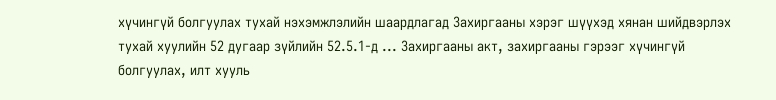хүчингүй болгуулах тухай нэхэмжлэлийн шаардлагад Захиргааны хэрэг шүүхэд хянан шийдвэрлэх тухай хуулийн 52 дугаар зүйлийн 52.5.1-д ... Захиргааны акт, захиргааны гэрээг хүчингүй болгуулах, илт хууль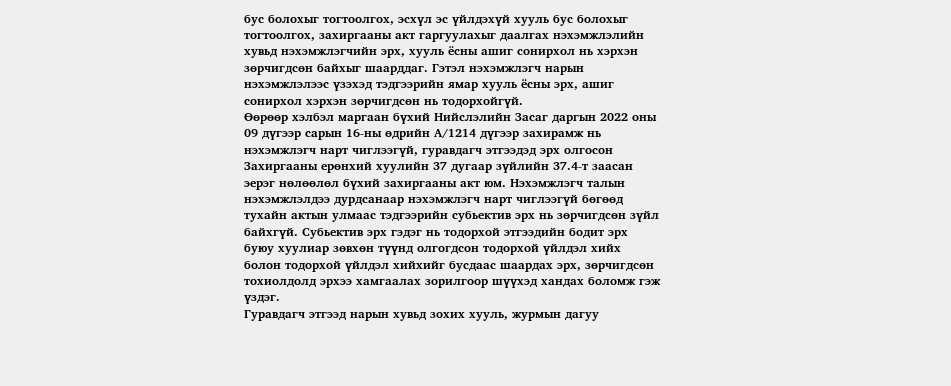бус болохыг тогтоолгох, эсхүл эс үйлдэхүй хууль бус болохыг тогтоолгох, захиргааны акт гаргуулахыг даалгах нэхэмжлэлийн хувьд нэхэмжлэгчийн эрх, хууль ёсны ашиг сонирхол нь хэрхэн зөрчигдсөн байхыг шаарддаг. Гэтэл нэхэмжлэгч нарын нэхэмжлэлээс үзэхэд тэдгээрийн ямар хууль ёсны эрх, ашиг сонирхол хэрхэн зөрчигдсөн нь тодорхойгүй.
Өөрөөр хэлбэл маргаан бүхий Нийслэлийн Засаг даргын 2022 оны 09 дүгээр сарын 16-ны өдрийн А/1214 дүгээр захирамж нь нэхэмжлэгч нарт чиглээгүй, гуравдагч этгээдэд эрх олгосон Захиргааны ерөнхий хуулийн 37 дугаар зүйлийн 37.4-т заасан эерэг нөлөөлөл бүхий захиргааны акт юм. Нэхэмжлэгч талын нэхэмжлэлдээ дурдсанаар нэхэмжлэгч нарт чиглээгүй бөгөөд тухайн актын улмаас тэдгээрийн субьектив эрх нь зөрчигдсөн зүйл байхгүй. Субьектив эрх гэдэг нь тодорхой этгээдийн бодит эрх буюу хуулиар зөвхөн түүнд олгогдсон тодорхой үйлдэл хийх болон тодорхой үйлдэл хийхийг бусдаас шаардах эрх, зөрчигдсөн тохиолдолд эрхээ хамгаалах зорилгоор шүүхэд хандах боломж гэж үздэг.
Гуравдагч этгээд нарын хувьд зохих хууль, журмын дагуу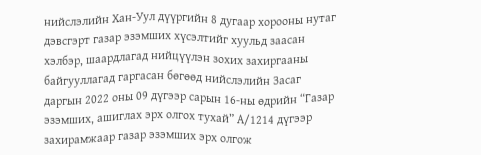нийслэлийн Хан-Уул дүүргийн 8 дугаар хорооны нутаг дэвсгэрт газар эзэмших хүсэлтийг хуульд заасан хэлбэр, шаардлагад нийцүүлэн зохих захиргааны байгууллагад гаргасан бөгөөд нийслэлийн Засаг даргын 2022 оны 09 дүгээр сарын 16-ны өдрийн “Газар эзэмших, ашиглах эрх олгох тухай” А/1214 дүгээр захирамжаар газар эзэмших эрх олгож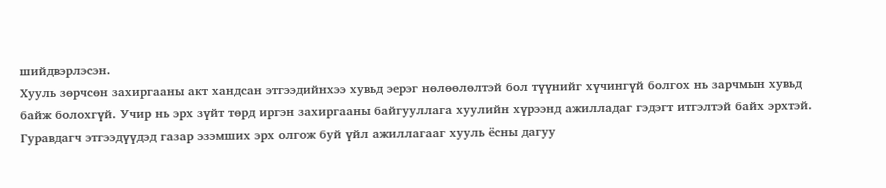шийдвэрлэсэн.
Хууль зөрчсөн захиргааны акт хандсан этгээдийнхээ хувьд эерэг нөлөөлөлтэй бол түүнийг хүчингүй болгох нь зарчмын хувьд байж болохгүй. Учир нь эрх зүйт төрд иргэн захиргааны байгууллага хуулийн хүрээнд ажилладаг гэдэгт итгэлтэй байх эрхтэй. Гуравдагч этгээдүүдэд газар эзэмших эрх олгож буй үйл ажиллагааг хууль ёсны дагуу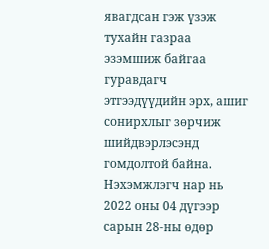явагдсан гэж үзэж тухайн газраа эзэмшиж байгаа гуравдагч этгээдүүдийн эрх, ашиг сонирхлыг зөрчиж шийдвэрлэсэнд гомдолтой байна.
Нэхэмжлэгч нар нь 2022 оны 04 дүгээр сарын 28-ны өдөр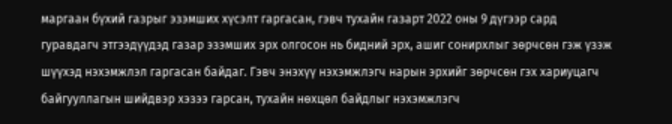маргаан бүхий газрыг эзэмших хүсэлт гаргасан, гэвч тухайн газарт 2022 оны 9 дүгээр сард гуравдагч этгээдүүдэд газар эзэмших эрх олгосон нь бидний эрх, ашиг сонирхлыг зөрчсөн гэж үзэж шүүхэд нэхэмжлэл гаргасан байдаг. Гэвч энэхүү нэхэмжлэгч нарын эрхийг зөрчсөн гэх хариуцагч байгууллагын шийдвэр хэзээ гарсан, тухайн нөхцөл байдлыг нэхэмжлэгч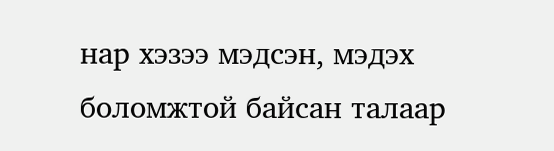нар хэзээ мэдсэн, мэдэх боломжтой байсан талаар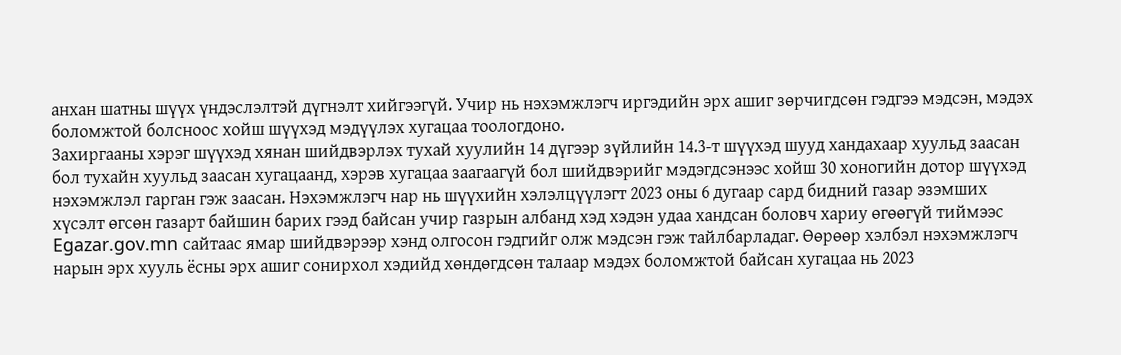анхан шатны шүүх үндэслэлтэй дүгнэлт хийгээгүй. Учир нь нэхэмжлэгч иргэдийн эрх ашиг зөрчигдсөн гэдгээ мэдсэн, мэдэх боломжтой болсноос хойш шүүхэд мэдүүлэх хугацаа тоологдоно.
Захиргааны хэрэг шүүхэд хянан шийдвэрлэх тухай хуулийн 14 дүгээр зүйлийн 14.3-т шүүхэд шууд хандахаар хуульд заасан бол тухайн хуульд заасан хугацаанд, хэрэв хугацаа заагаагүй бол шийдвэрийг мэдэгдсэнээс хойш 30 хоногийн дотор шүүхэд нэхэмжлэл гарган гэж заасан. Нэхэмжлэгч нар нь шүүхийн хэлэлцүүлэгт 2023 оны 6 дугаар сард бидний газар эзэмших хүсэлт өгсөн газарт байшин барих гээд байсан учир газрын албанд хэд хэдэн удаа хандсан боловч хариу өгөөгүй тиймээс Egazar.gov.mn сайтаас ямар шийдвэрээр хэнд олгосон гэдгийг олж мэдсэн гэж тайлбарладаг. Өөрөөр хэлбэл нэхэмжлэгч нарын эрх хууль ёсны эрх ашиг сонирхол хэдийд хөндөгдсөн талаар мэдэх боломжтой байсан хугацаа нь 2023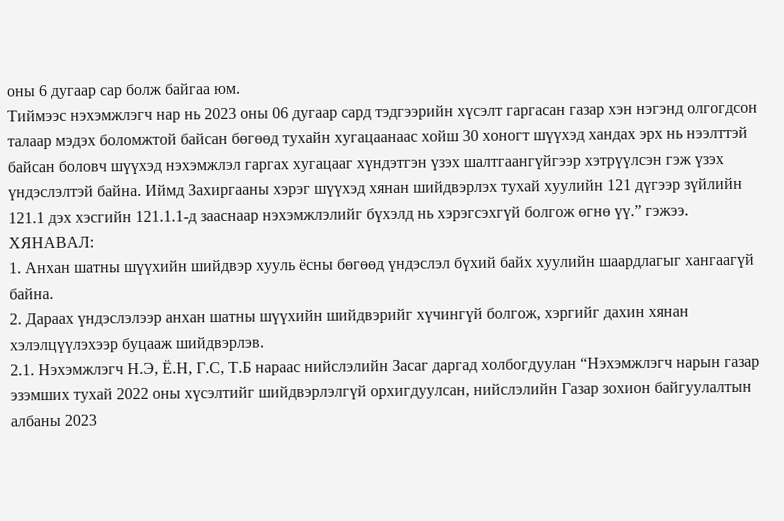оны 6 дугаар сар болж байгаа юм.
Тиймээс нэхэмжлэгч нар нь 2023 оны 06 дугаар сард тэдгээрийн хүсэлт гаргасан газар хэн нэгэнд олгогдсон талаар мэдэх боломжтой байсан бөгөөд тухайн хугацаанаас хойш 30 хоногт шүүхэд хандах эрх нь нээлттэй байсан боловч шүүхэд нэхэмжлэл гаргах хугацааг хүндэтгэн үзэх шалтгаангүйгээр хэтрүүлсэн гэж үзэх үндэслэлтэй байна. Иймд Захиргааны хэрэг шүүхэд хянан шийдвэрлэх тухай хуулийн 121 дүгээр зүйлийн 121.1 дэх хэсгийн 121.1.1-д зааснаар нэхэмжлэлийг бүхэлд нь хэрэгсэхгүй болгож өгнө үү.” гэжээ.
ХЯНАВАЛ:
1. Анхан шатны шүүхийн шийдвэр хууль ёсны бөгөөд үндэслэл бүхий байх хуулийн шаардлагыг хангаагүй байна.
2. Дараах үндэслэлээр анхан шатны шүүхийн шийдвэрийг хүчингүй болгож, хэргийг дахин хянан хэлэлцүүлэхээр буцааж шийдвэрлэв.
2.1. Нэхэмжлэгч Н.Э, Ё.Н, Г.С, Т.Б нараас нийслэлийн Засаг даргад холбогдуулан “Нэхэмжлэгч нарын газар эзэмших тухай 2022 оны хүсэлтийг шийдвэрлэлгүй орхигдуулсан, нийслэлийн Газар зохион байгуулалтын албаны 2023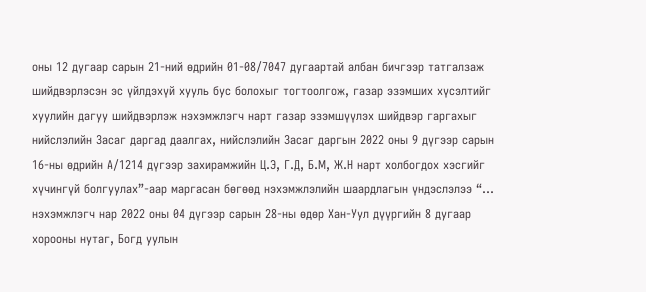оны 12 дугаар сарын 21-ний өдрийн 01-08/7047 дугаартай албан бичгээр татгалзаж шийдвэрлэсэн эс үйлдэхүй хууль бус болохыг тогтоолгож, газар эзэмших хүсэлтийг хуулийн дагуу шийдвэрлэж нэхэмжлэгч нарт газар эзэмшүүлэх шийдвэр гаргахыг нийслэлийн Засаг даргад даалгах, нийслэлийн Засаг даргын 2022 оны 9 дүгээр сарын 16-ны өдрийн А/1214 дүгээр захирамжийн Ц.Э, Г.Д, Б.М, Ж.Н нарт холбогдох хэсгийг хүчингүй болгуулах”-аар маргасан бөгөөд нэхэмжлэлийн шаардлагын үндэслэлээ “... нэхэмжлэгч нар 2022 оны 04 дүгээр сарын 28-ны өдөр Хан-Уул дүүргийн 8 дугаар хорооны нутаг, Богд уулын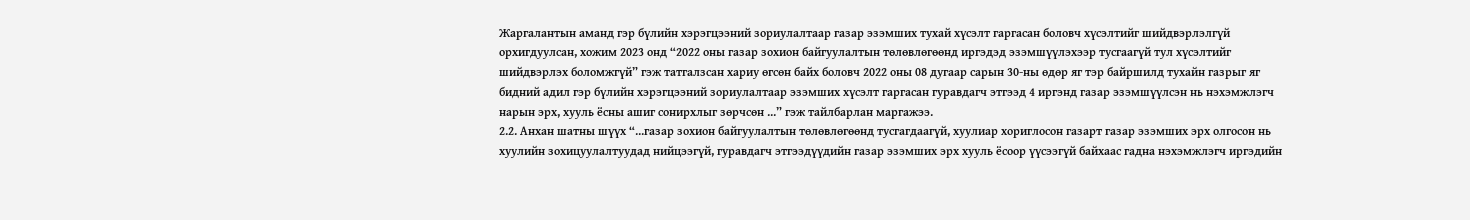Жаргалантын аманд гэр бүлийн хэрэгцээний зориулалтаар газар эзэмших тухай хүсэлт гаргасан боловч хүсэлтийг шийдвэрлэлгүй орхигдуулсан, хожим 2023 онд “2022 оны газар зохион байгуулалтын төлөвлөгөөнд иргэдэд эзэмшүүлэхээр тусгаагүй тул хүсэлтийг шийдвэрлэх боломжгүй” гэж татгалзсан хариу өгсөн байх боловч 2022 оны 08 дугаар сарын 30-ны өдөр яг тэр байршилд тухайн газрыг яг бидний адил гэр бүлийн хэрэгцээний зориулалтаар эзэмших хүсэлт гаргасан гуравдагч этгээд 4 иргэнд газар эзэмшүүлсэн нь нэхэмжлэгч нарын эрх, хууль ёсны ашиг сонирхлыг зөрчсөн ...” гэж тайлбарлан маргажээ.
2.2. Анхан шатны шүүх “...газар зохион байгуулалтын төлөвлөгөөнд тусгагдаагүй, хуулиар хориглосон газарт газар эзэмших эрх олгосон нь хуулийн зохицуулалтуудад нийцээгүй, гуравдагч этгээдүүдийн газар эзэмших эрх хууль ёсоор үүсээгүй байхаас гадна нэхэмжлэгч иргэдийн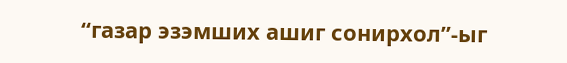“газар эзэмших ашиг сонирхол”-ыг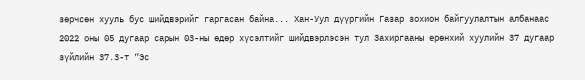зөрчсөн хууль бус шийдвэрийг гаргасан байна... Хан-Уул дүүргийн Газар зохион байгуулалтын албанаас 2022 оны 05 дугаар сарын 03-ны өдөр хүсэлтийг шийдвэрлэсэн тул Захиргааны ерөнхий хуулийн 37 дугаар зүйлийн 37.3-т “Эс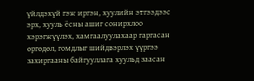үйлдэхүй гэж иргэн, хуулийн этгээдээс эрх, хууль ёсны ашиг сонирхлоо хэрэгжүүлэх, хамгаалуулахаар гаргасан өргөдөл, гомдлыг шийдвэрлэх үүргээ захиргааны байгууллага хуульд заасан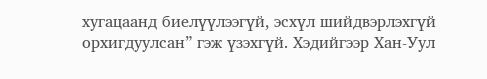хугацаанд биелүүлээгүй, эсхүл шийдвэрлэхгүй орхигдуулсан” гэж үзэхгүй. Хэдийгээр Хан-Уул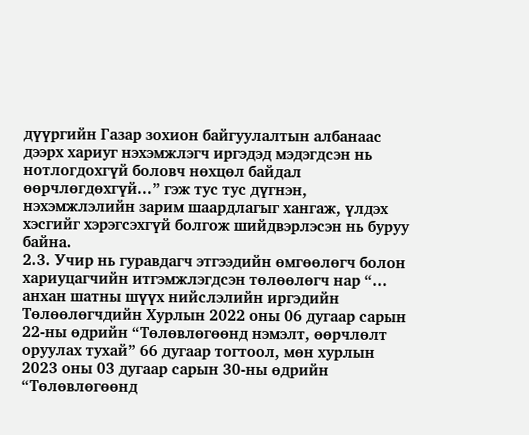дүүргийн Газар зохион байгуулалтын албанаас дээрх хариуг нэхэмжлэгч иргэдэд мэдэгдсэн нь нотлогдохгүй боловч нөхцөл байдал өөрчлөгдөхгүй...” гэж тус тус дүгнэн, нэхэмжлэлийн зарим шаардлагыг хангаж, үлдэх хэсгийг хэрэгсэхгүй болгож шийдвэрлэсэн нь буруу байна.
2.3. Учир нь гуравдагч этгээдийн өмгөөлөгч болон хариуцагчийн итгэмжлэгдсэн төлөөлөгч нар “... анхан шатны шүүх нийслэлийн иргэдийн Төлөөлөгчдийн Хурлын 2022 оны 06 дугаар сарын 22-ны өдрийн “Төлөвлөгөөнд нэмэлт, өөрчлөлт оруулах тухай” 66 дугаар тогтоол, мөн хурлын 2023 оны 03 дугаар сарын 30-ны өдрийн “Төлөвлөгөөнд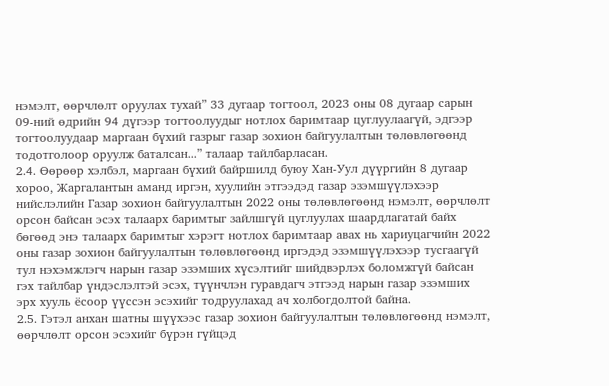нэмэлт, өөрчлөлт оруулах тухай” 33 дугаар тогтоол, 2023 оны 08 дугаар сарын 09-ний өдрийн 94 дүгээр тогтоолуудыг нотлох баримтаар цуглуулаагүй, эдгээр тогтоолуудаар маргаан бүхий газрыг газар зохион байгуулалтын төлөвлөгөөнд тодотголоор оруулж баталсан...” талаар тайлбарласан.
2.4. Өөрөөр хэлбэл, маргаан бүхий байршилд буюу Хан-Уул дүүргийн 8 дугаар хороо, Жаргалантын аманд иргэн, хуулийн этгээдэд газар эзэмшүүлэхээр нийслэлийн Газар зохион байгуулалтын 2022 оны төлөвлөгөөнд нэмэлт, өөрчлөлт орсон байсан эсэх талаарх баримтыг зайлшгүй цуглуулах шаардлагатай байх бөгөөд энэ талаарх баримтыг хэрэгт нотлох баримтаар авах нь хариуцагчийн 2022 оны газар зохион байгуулалтын төлөвлөгөөнд иргэдэд эзэмшүүлэхээр тусгаагүй тул нэхэмжлэгч нарын газар эзэмших хүсэлтийг шийдвэрлэх боломжгүй байсан гэх тайлбар үндэслэлтэй эсэх, түүнчлэн гуравдагч этгээд нарын газар эзэмших эрх хууль ёсоор үүссэн эсэхийг тодруулахад ач холбогдолтой байна.
2.5. Гэтэл анхан шатны шүүхээс газар зохион байгуулалтын төлөвлөгөөнд нэмэлт, өөрчлөлт орсон эсэхийг бүрэн гүйцэд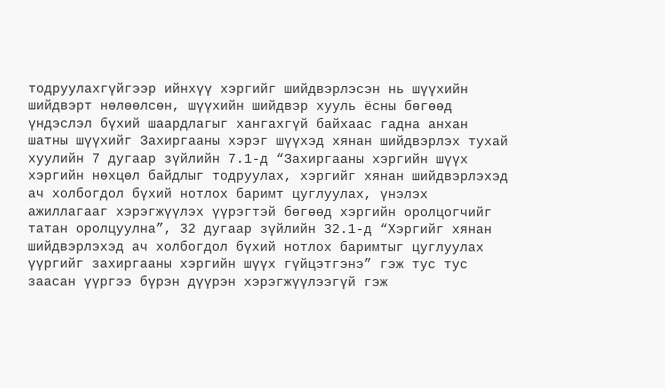тодруулахгүйгээр ийнхүү хэргийг шийдвэрлэсэн нь шүүхийн шийдвэрт нөлөөлсөн, шүүхийн шийдвэр хууль ёсны бөгөөд үндэслэл бүхий шаардлагыг хангахгүй байхаас гадна анхан шатны шүүхийг Захиргааны хэрэг шүүхэд хянан шийдвэрлэх тухай хуулийн 7 дугаар зүйлийн 7.1-д “Захиргааны хэргийн шүүх хэргийн нөхцөл байдлыг тодруулах, хэргийг хянан шийдвэрлэхэд ач холбогдол бүхий нотлох баримт цуглуулах, үнэлэх ажиллагааг хэрэгжүүлэх үүрэгтэй бөгөөд хэргийн оролцогчийг татан оролцуулна”, 32 дугаар зүйлийн 32.1-д “Хэргийг хянан шийдвэрлэхэд ач холбогдол бүхий нотлох баримтыг цуглуулах үүргийг захиргааны хэргийн шүүх гүйцэтгэнэ” гэж тус тус заасан үүргээ бүрэн дүүрэн хэрэгжүүлээгүй гэж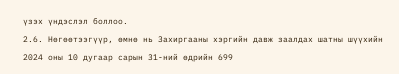үзэх үндэслэл боллоо.
2.6. Нөгөөтээгүүр, өмнө нь Захиргааны хэргийн давж заалдах шатны шүүхийн 2024 оны 10 дугаар сарын 31-ний өдрийн 699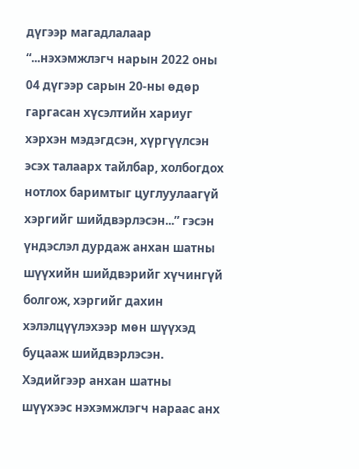дүгээр магадлалаар “...нэхэмжлэгч нарын 2022 оны 04 дүгээр сарын 20-ны өдөр гаргасан хүсэлтийн хариуг хэрхэн мэдэгдсэн, хүргүүлсэн эсэх талаарх тайлбар, холбогдох нотлох баримтыг цуглуулаагүй хэргийг шийдвэрлэсэн...” гэсэн үндэслэл дурдаж анхан шатны шүүхийн шийдвэрийг хүчингүй болгож, хэргийг дахин хэлэлцүүлэхээр мөн шүүхэд буцааж шийдвэрлэсэн. Хэдийгээр анхан шатны шүүхээс нэхэмжлэгч нараас анх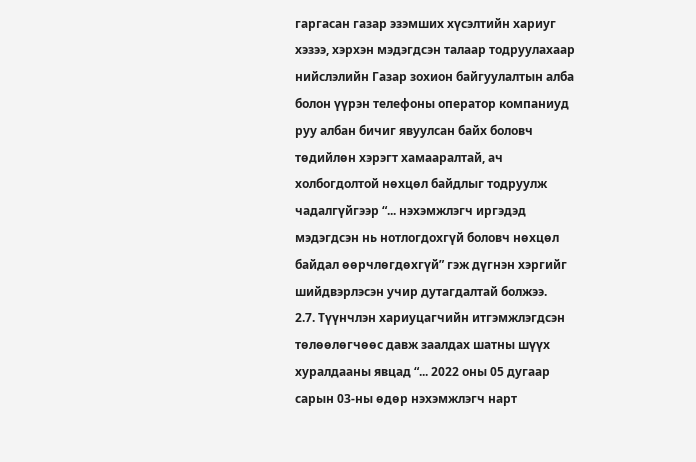гаргасан газар эзэмших хүсэлтийн хариуг хэзээ, хэрхэн мэдэгдсэн талаар тодруулахаар нийслэлийн Газар зохион байгуулалтын алба болон үүрэн телефоны оператор компаниуд руу албан бичиг явуулсан байх боловч төдийлөн хэрэгт хамааралтай, ач холбогдолтой нөхцөл байдлыг тодруулж чадалгүйгээр “... нэхэмжлэгч иргэдэд мэдэгдсэн нь нотлогдохгүй боловч нөхцөл байдал өөрчлөгдөхгүй” гэж дүгнэн хэргийг шийдвэрлэсэн учир дутагдалтай болжээ.
2.7. Түүнчлэн хариуцагчийн итгэмжлэгдсэн төлөөлөгчөөс давж заалдах шатны шүүх хуралдааны явцад “... 2022 оны 05 дугаар сарын 03-ны өдөр нэхэмжлэгч нарт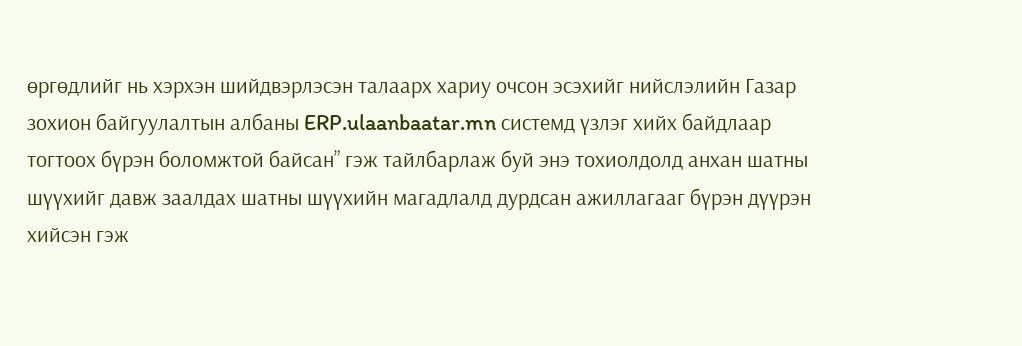өргөдлийг нь хэрхэн шийдвэрлэсэн талаарх хариу очсон эсэхийг нийслэлийн Газар зохион байгуулалтын албаны ERP.ulaanbaatar.mn системд үзлэг хийх байдлаар тогтоох бүрэн боломжтой байсан” гэж тайлбарлаж буй энэ тохиолдолд анхан шатны шүүхийг давж заалдах шатны шүүхийн магадлалд дурдсан ажиллагааг бүрэн дүүрэн хийсэн гэж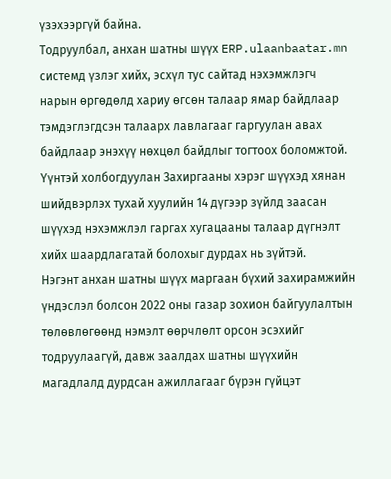үзэхээргүй байна.
Тодруулбал, анхан шатны шүүх ERP.ulaanbaatar.mn системд үзлэг хийх, эсхүл тус сайтад нэхэмжлэгч нарын өргөдөлд хариу өгсөн талаар ямар байдлаар тэмдэглэгдсэн талаарх лавлагааг гаргуулан авах байдлаар энэхүү нөхцөл байдлыг тогтоох боломжтой. Үүнтэй холбогдуулан Захиргааны хэрэг шүүхэд хянан шийдвэрлэх тухай хуулийн 14 дүгээр зүйлд заасан шүүхэд нэхэмжлэл гаргах хугацааны талаар дүгнэлт хийх шаардлагатай болохыг дурдах нь зүйтэй.
Нэгэнт анхан шатны шүүх маргаан бүхий захирамжийн үндэслэл болсон 2022 оны газар зохион байгуулалтын төлөвлөгөөнд нэмэлт өөрчлөлт орсон эсэхийг тодруулаагүй, давж заалдах шатны шүүхийн магадлалд дурдсан ажиллагааг бүрэн гүйцэт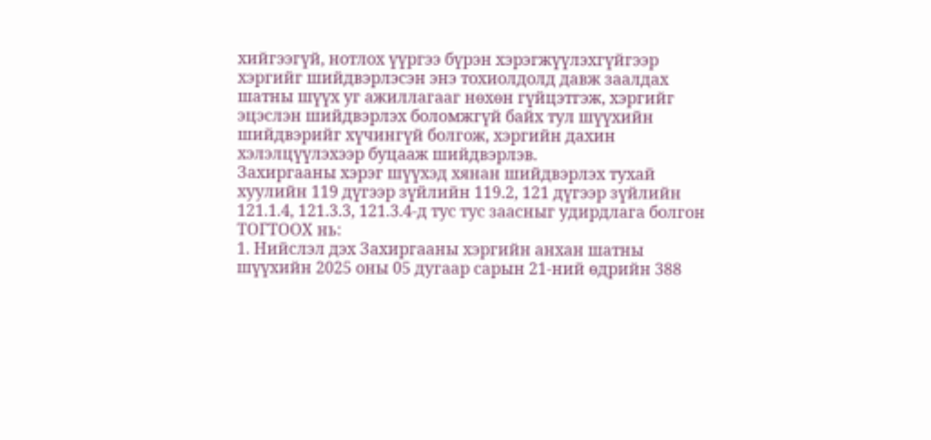хийгээгүй, нотлох үүргээ бүрэн хэрэгжүүлэхгүйгээр хэргийг шийдвэрлэсэн энэ тохиолдолд давж заалдах шатны шүүх уг ажиллагааг нөхөн гүйцэтгэж, хэргийг эцэслэн шийдвэрлэх боломжгүй байх тул шүүхийн шийдвэрийг хүчингүй болгож, хэргийн дахин хэлэлцүүлэхээр буцааж шийдвэрлэв.
Захиргааны хэрэг шүүхэд хянан шийдвэрлэх тухай хуулийн 119 дүгээр зүйлийн 119.2, 121 дүгээр зүйлийн 121.1.4, 121.3.3, 121.3.4-д тус тус заасныг удирдлага болгон ТОГТООХ нь:
1. Нийслэл дэх Захиргааны хэргийн анхан шатны шүүхийн 2025 оны 05 дугаар сарын 21-ний өдрийн 388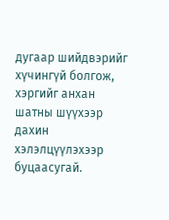дугаар шийдвэрийг хүчингүй болгож, хэргийг анхан шатны шүүхээр дахин хэлэлцүүлэхээр буцаасугай.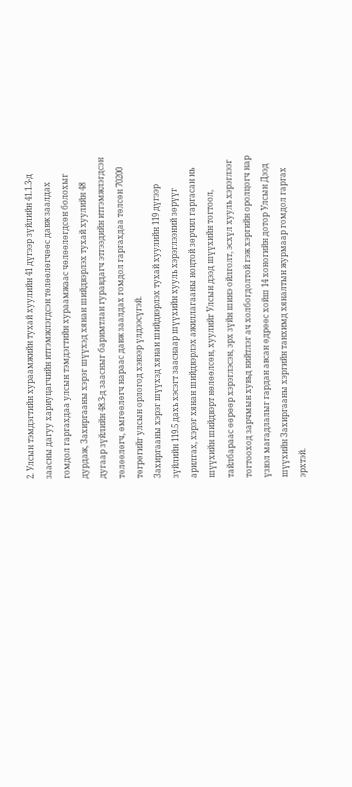2. Улсын тэмдэгтийн хураамжийн тухай хуулийн 41 дүгээр зүйлийн 41.1.3-д заасны дагуу хариуцагчийн итгэмжлэгдсэн төлөөлөгчөөс давж заалдах гомдол гаргахдаа улсын тэмдэгтийн хураамжаас чөлөөлөгдсөн болохыг дурдаж, Захиргааны хэрэг шүүхэд хянан шийдвэрлэх тухай хуулийн 48 дугаар зүйлийн 48.3-д заасныг баримтлан гуравдагч этгээдийн итгэмжлэгдсэн төлөөлөгч, өмгөөлөгч нараас давж заалдах гомдол гаргахдаа төлсөн 70200 төгрөгийг улсын орлогод хэвээр үлдээсүгэй.
Захиргааны хэрэг шүүхэд хянан шийдвэрлэх тухай хуулийн 119 дүгээр зүйлийн 119.5 дахь хэсэгт зааснаар шүүхийн хууль хэрэглээний зөрүүг арилгах, хэрэг хянан шийдвэрлэх ажиллагааны ноцтой зөрчил гаргасан нь шүүхийн шийдвэрт нөлөөлсөн, хуулийг Улсын дээд шүүхийн тогтоол, тайлбараас өөрөөр хэрэглэсэн, эрх зүйн шинэ ойлголт, эсхүл хууль хэрэглээг тогтооход зарчмын хувьд нийтлэг ач холбогдолтой гэж хэргийн оролцогч нар үзвэл магадлалыг гардан авсан өдрөөс хойш 14 хоногийн дотор Улсын Дээд шүүхийн Захиргааны хэргийн танхимд хяналтын журмаар гомдол гаргах эрхтэй.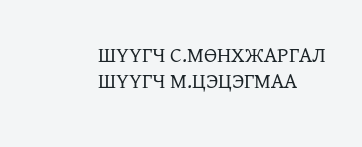ШҮҮГЧ С.МӨНХЖАРГАЛ
ШҮҮГЧ М.ЦЭЦЭГМАА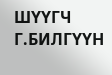ШҮҮГЧ Г.БИЛГҮҮН